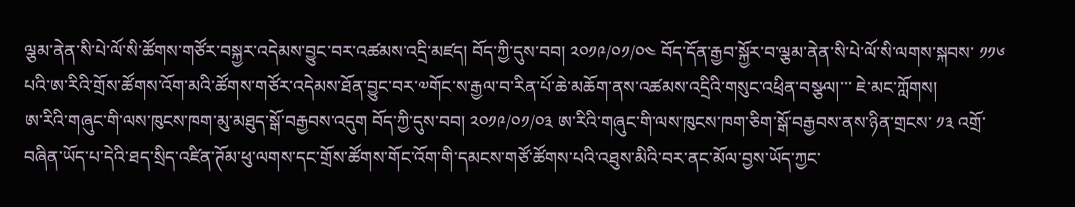ལྕམ་ནེན་སི་པེ་ལོ་སི་ཚོགས་གཙོར་བསྐྱར་འདེམས་བྱུང་བར་འཚམས་འདྲི་མཛད། བོད་ཀྱི་དུས་བབ། ༢༠༡༩/༠༡/༠༤ བོད་དོན་རྒྱབ་སྐྱོར་བ་ལྕམ་ནེན་སི་པེ་ལོ་སི་ལགས་སྐབས་ ༡༡༦ པའི་ཨ་རིའི་གྲོས་ཚོགས་འོག་མའི་ཚོགས་གཙོར་འདེམས་ཐོན་བྱུང་བར་༧གོང་ས་རྒྱལ་བ་རིན་པོ་ཆེ་མཆོག་ནས་འཚམས་འདྲིའི་གསུང་འཕྲིན་བསྩལ།་་་ ཇེ་མང་ཀློགས།
ཨ་རིའི་གཞུང་གི་ལས་ཁུངས་ཁག་མུ་མཐུད་སྒོ་བརྒྱབས་འདུག བོད་ཀྱི་དུས་བབ། ༢༠༡༩/༠༡/༠༣ ཨ་རིའི་གཞུང་གི་ལས་ཁུངས་ཁག་ཅིག་སྒོ་བརྒྱབས་ནས་ཉིན་གྲངས་ ༡༣ འགྲོ་བཞིན་ཡོད་པ་དེའི་ཐད་སྲིད་འཛིན་ཊོམ་ཕུ་ལགས་དང་གྲོས་ཚོགས་གོང་འོག་གི་དམངས་གཙོ་ཚོགས་པའི་འཐུས་མིའི་བར་ནང་མོལ་བྱས་ཡོད་ཀྱང་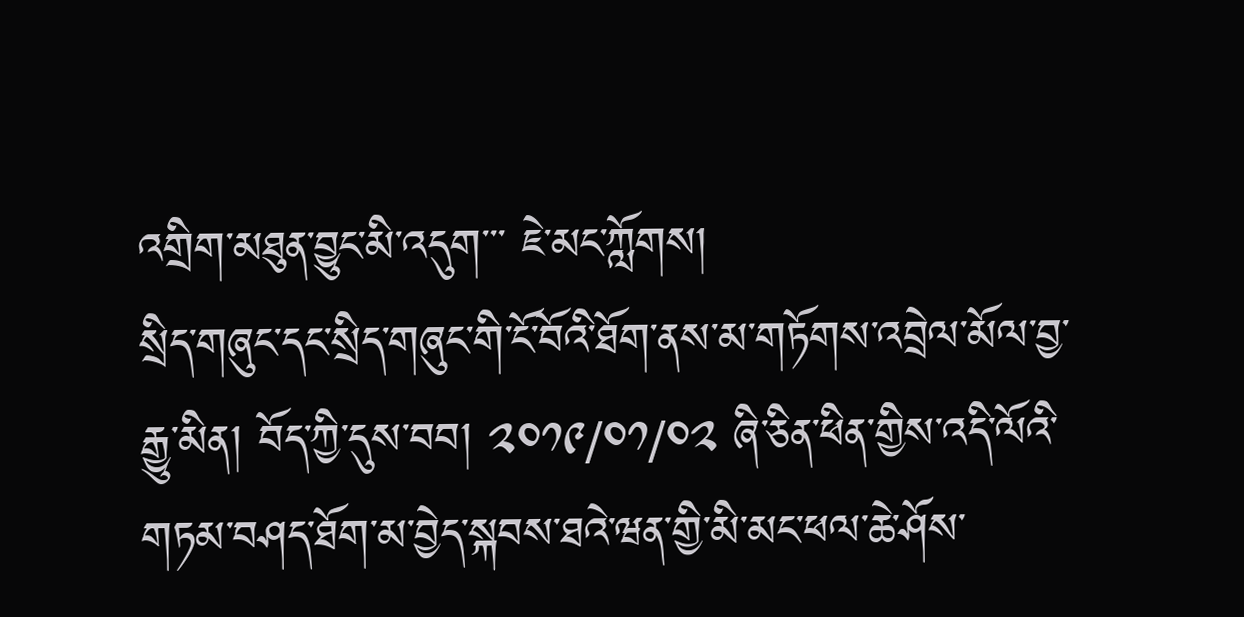འགྲིག་མཐུན་བྱུང་མི་འདུག་་་ ཇེ་མང་ཀློགས།
སྲིད་གཞུང་དང་སྲིད་གཞུང་གི་ངོ་བོའི་ཐོག་ནས་མ་གཏོགས་འབྲེལ་མོལ་བྱ་རྒྱུ་མིན། བོད་ཀྱི་དུས་བབ། ༢༠༡༩/༠༡/༠༢ ཞི་ཅིན་ཕིན་གྱིས་འདི་ལོའི་གཏམ་བཤད་ཐོག་མ་བྱེད་སྐབས་ཐའེ་ཝན་གྱི་མི་མང་ཕལ་ཆེ་ཤོས་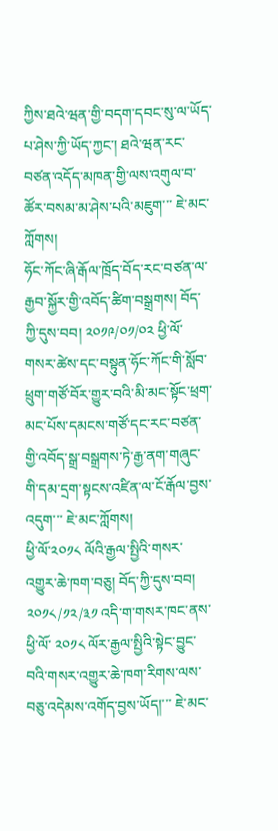ཀྱིས་ཐའེ་ཝན་གྱི་བདག་དབང་སུ་ལ་ཡོད་པ་ཤེས་ཀྱི་ཡོད་ཀྱང་། ཐའེ་ཝན་རང་བཙན་འདོད་མཁན་གྱི་ལས་འགུལ་བ་ཚོར་བསམ་མ་ཤེས་པའི་མཇུག་་་ ཇེ་མང་ཀློགས།
ཧོང་ཀོང་ཞི་རྒོལ་ཁྲོད་བོད་རང་བཙན་ལ་རྒྱབ་སྐྱོར་གྱི་འབོད་ཚིག་བསྒྲགས། བོད་ཀྱི་དུས་བབ། ༢༠༡༩/༠༡/༠༢ ཕྱི་ལོ་གསར་ཚེས་དང་བསྟུན་ཧོང་ཀོང་གི་སློབ་ཕྲུག་གཙོ་བོར་གྱུར་བའི་མི་མང་སྟོང་ཕྲག་མང་པོས་དམངས་གཙོ་དང་རང་བཙན་གྱི་འབོད་སྒྲ་བསྒྲགས་ཏེ་རྒྱ་ནག་གཞུང་གི་དམ་དྲག་སྟངས་འཛིན་ལ་ངོ་རྒོལ་བྱས་འདུག་་་ ཇེ་མང་ཀློགས།
ཕྱི་ལོ་༢༠༡༨ ལོའི་རྒྱལ་སྤྱིའི་གསར་འགྱུར་ཆེ་ཁག་བཅུ། བོད་ཀྱི་དུས་བབ། ༢༠༡༨/༡༢/༣༡ འདི་ག་གསར་ཁང་ནས་ཕྱི་ལོ་ ༢༠༡༨ ལོར་རྒྱལ་སྤྱིའི་སྟེང་བྱུང་བའི་གསར་འགྱུར་ཆེ་ཁག་རིགས་ལས་བཅུ་འདེམས་འགོད་བྱས་ཡོད།་་་ ཇེ་མང་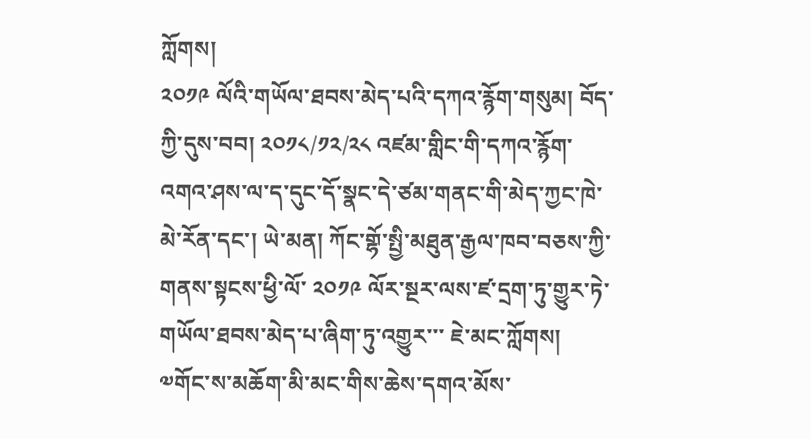ཀློགས།
༢༠༡༩ ལོའི་གཡོལ་ཐབས་མེད་པའི་དཀའ་རྙོག་གསུམ། བོད་ཀྱི་དུས་བབ། ༢༠༡༨/༡༢/༢༨ འཛམ་གླིང་གི་དཀའ་རྙོག་འགའ་ཤས་ལ་ད་དུང་དོ་སྣང་དེ་ཙམ་གནང་གི་མེད་ཀྱང་ཁེ་མེ་རོན་དང་། ཡེ་མན། ཀོང་གྷོ་སྤྱི་མཐུན་རྒྱལ་ཁབ་བཅས་ཀྱི་གནས་སྟངས་ཕྱི་ལོ་ ༢༠༡༩ ལོར་སྔར་ལས་ཛ་དྲག་ཏུ་གྱུར་ཏེ་གཡོལ་ཐབས་མེད་པ་ཞིག་ཏུ་འགྱུར་་་ ཇེ་མང་ཀློགས།
༧གོང་ས་མཆོག་མི་མང་གིས་ཆེས་དགའ་མོས་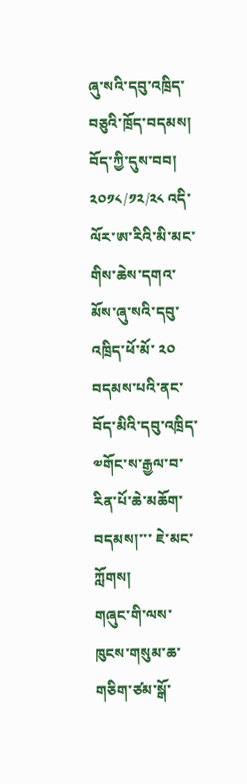ཞུ་སའི་དབུ་འཁྲིད་བཅུའི་ཁྲོད་བདམས། བོད་ཀྱི་དུས་བབ། ༢༠༡༨/༡༢/༢༨ འདི་ལོར་ཨ་རིའི་མི་མང་གིས་ཆེས་དགའ་མོས་ཞུ་སའི་དབུ་འཁྲིད་ཕོ་མོ་ ༢༠ བདམས་པའི་ནང་བོད་མིའི་དབུ་འཁྲིད་༧གོང་ས་རྒྱལ་བ་རིན་པོ་ཆེ་མཆོག་བདམས།་་་ ཇེ་མང་ཀློགས།
གཞུང་གི་ལས་ཁུངས་གསུམ་ཆ་གཅིག་ཙམ་སྒོ་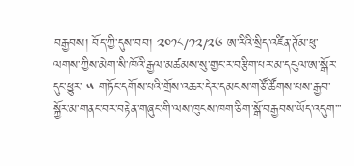བརྒྱབས། བོད་ཀྱི་དུས་བབ། ༢༠༡༨/༡༢/༢༦ ཨ་རིའི་སྲིད་འཛིན་ཊོམ་ཕུ་ལགས་ཀྱིས་མེག་སི་ཁོའི་རྒྱལ་མཚམས་སུ་གྱང་ར་བརྩིག་པར་མ་དངུལ་ཨ་སྒོར་དུང་ཕྱུར་ ༥ གཏོང་དགོས་པའི་གྲོས་འཆར་དེར་དམངས་གཙོ་ཚོགས་པས་རྒྱབ་སྐྱོར་མ་གནང་བར་བརྟེན་གཞུང་གི་ལས་ཁུངས་ཁག་ཅིག་སྒོ་བརྒྱབས་ཡོད་འདུག་་་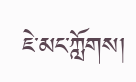ཇེ་མང་ཀློགས།